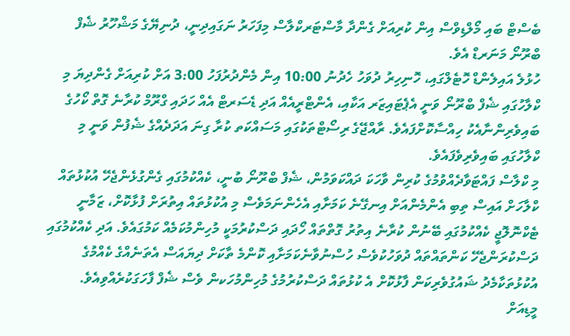ބެސްޓް ބައި މޯލްޑިވްސް އިން ކުރިއަށް ގެންދާ މާސްޓަރކްލާސް މިފަހަރު ނަގައިދިނީ، ދުނިޔޭގެ މަޝްހޫރު ޝެފް ބްރޫނޯ މަނަރޑް އެވެ.
ހުޅުލެ އައިލެންޑް ހޮޓެލްގައި، ހޮނިހިރު ދުވަހު ހެދުނު 10:00 އިން މެންދުރުފަހު 3:00 އަށް ކުރިއަށް ގެންދިޔަ މި ކްލާހުގައި ޝެފް ބްރޫނޯ ވަނީ އެޕެޓައިޒަރ އަކާއި، އެންޓްރީއެއް އަދި ޑެސަރޓް އެއް ހަދައި ގްރޫމް ކުރާނެ ގޮތް ކޯހުގެ ބައިވެރިންނާއެކު ހިއްސާކޮށްފައެވެ. ރާއްޖޭގެ ރިސޯޓްތަކުގައި މަސައްކަތ ކުރާ ގިނަ އަދަދެއްގެ ޝެފުން ވަނީ މި ކްލާހުގައި ބައިވެރިވެފައެވެ.
މި ކްލާސް ފައްޓަވާދެއްވުމުގެ ކުރިން ވާހަކަ ދައްކަވަމުން، ޝެފް ބްރޫނޯ ބުނީ، ކެއްކުމުގައި ގެންގުޅެންޖެހޭ އުކުޅުތައް ކްލާހަށް އައިސް ތިބި އެންމެންއަށް އިނގޭނެ ކަމަށާއި އެހެންނަމަވެސް މި އުކުޅުތައް އިތުރަށް ފުޅާކޮށް، ޒަމާނީ ޓެކްނޮލޮޖީ ކެއްކުމުގައި ބޭނުން ކުރާނެ އިތުރު ގޮތްތައް ހޯދައި ދަސްކުރުމަކީ މުހިންމުކަމެއް ކަމުގައެވެ. އަދި ކެއްކުމުގައި ދަސްކުރަންޖެހޭ ކަންތައްތައް ދުވަހުކުވެސް ހުސްނުވާނެކަމަށާއި ކޮންމެ ތާކަށް ދިޔައަސް އެތަނެއްގެ ކެއްމުގެ އުކުޅުތަކާމެދު ޝައުގުވެރިކަން ފާޅުކޮށް އެ ކުޅުތައް ދަސްކުރުމުގެ މުހިންމުހަކން ވެސް ޝެފް ފާހަގަކުރެއްވިއެވެ.
މީޑިއަށް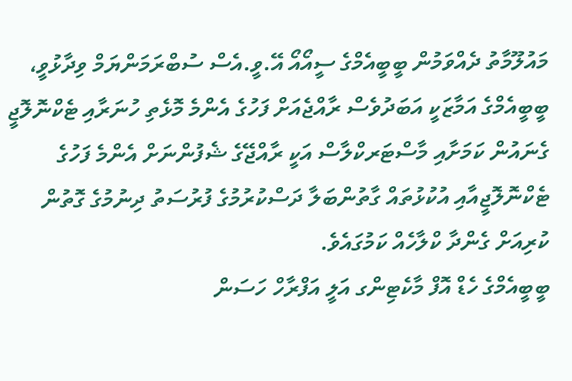މައުލޫމާތު ދެއްވަމުން ބީބީއެމްގެ ސީއޯއޯ އޭ.ވީ.އެސް ސުބްރަމަންޔަމް ވިދާޅުވީ، ބީބީއެމްގެ އަމާޒަކީ އަބަދުވެސް ރާއްޖެއަށް ފަހުގެ އެންމެ މޮޅެތި ހުނަރާއި ޓެކްނޮލޮޖީ ގެނައުން ކަމަށާއި މާސްޓަރކްލާސް އަކީ ރާއްޖޭގެ ޝެފުންނަށް އެންމެ ފަހުގެ ޓެކްނޮލޮޖީއާއި އުކުޅުތައް ގާތުންބަލާ ދަސްކުރުމުގެ ފުރުސަތު ދިނުމުގެ ގޮތުން ކުރިއަށް ގެންދާ ކްލާހެއް ކަމުގައެވެ.
ބީބީއެމްގެ ހެޑް އޮފް މާކެޓިންގ އަލީ އަފްރާހް ހަސަން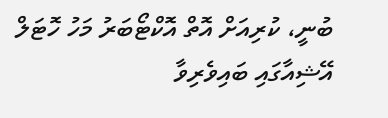ބުނީ، ކުރިއަށް އޮތް އޮކްޓޯބަރު މަހު ހޮޓަލް އޭޝިއާގައި ބައިވެރިވާ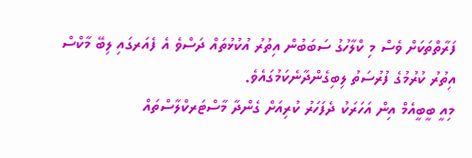ފަރާތްތަކަށް ވެސް މި ކްލާހުގު ސަބަބުން އިތުރު އުކުޅުތައް ދަސްވެ އެ ފެއަރގައި ލިބޭ މާކްސް އިތުރު ކުރުމުގެ ފުރުސަތު ލިބިގެންދާނެކަމުގައެވެ.
މިއީ ބީބީއެމް އިން އަހަރަކު ދެފަހަރު ކުރިއަށް ގެންދާ މާސްޓަރކްލާސްތައް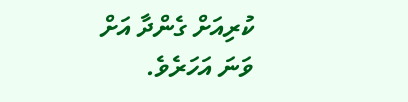ކުރިއަށް ގެންދާ އަށް ވަނަ އަހަރެވެ.